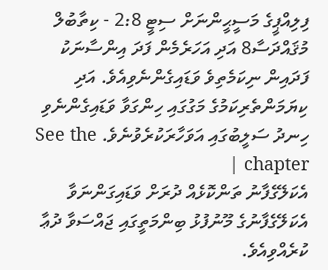ފިލިއްޕީގެ މަސީޙީންނަށް ސިޓީ 2:8 - ކިތާބުލް މުޤައްދަސާ8 އަދި އަހަރެމެން ފަދަ އިންސާނަކު ފަދައިން ނިކަމެތިވެ ވަޑައިގެންނެވިއެވެ. އަދި ކިޔަމަންތެރިކަމުގެ މަގުގައި ހިންގަވާ ވަޑައިގެންނެވި ހިނދު ސަލީބުގައި އަވަހާރަކުރެވުނެވެ. See the chapter |
އެކަލޭގެފާނު ތަންކޮޅެއް ދުރަށް ވަޑައިގަންނަވާ އެކަލޭގެފާނުގެ މޫނުފުޅު ބިންމަތީގައި ޖައްސަވާ ދުޢާ ކުރެއްވިއެވެ.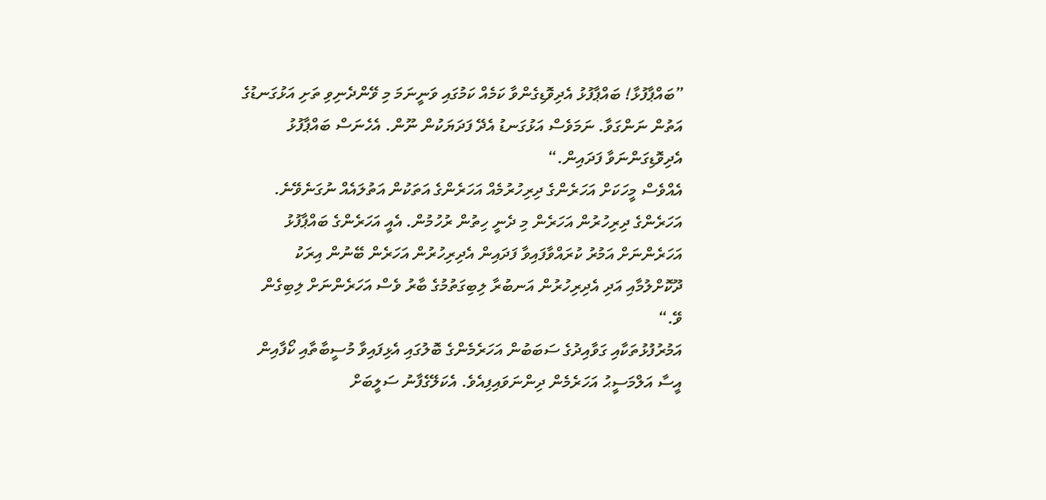”ބައްޕާފުޅާ! ބައްޕާފުޅު އެދިވޮޑިގެންވާ ކަމެއް ކަމުގައި ވަނީނަމަ މި ވޭންދެނިވި ތަށި އަޅުގަނޑުގެ އަތުން ނަންގަވާ. ނަމަވެސް އަޅުގަނޑު އެދޭ ފަދަޔަކުން ނޫން. އެހެނަސް ބައްޕާފުޅު އެދިވޮޑިގަންނަވާ ފަދައިން.“
އެއްވެސް މީހަކަށް އަހަރެންގެ ދިރިހުރުމެއް އަހަރެންގެ އަތަކުން އަތުލައެއް ނުގަނެވޭނެ. އަހަރެންގެ ދިރިހުރުން އަހަރެން މި ދެނީ ހިތުން ރުހުމުން. އެއީ އަހަރެންގެ ބައްޕާފުޅު އަހަރެންނަށް އަމުރު ކުރައްވާފައިވާ ފަދައިން އެދިރިހުރުން އަހަރެން ބޭނުން އިރަކު ދޫކޮށްލުމާއި އަދި އެދިރިހުރުން އަނބުރާ ލިބިގަތުމުގެ ބާރު ވެސް އަހަރެންނަށް ލިބިގެން ވޭ.“
އަމުރުފުޅުތަކާއި ގަވާއިދުގެ ސަބަބުން އަހަރެމެންގެ ބޮލުގައި އެޅިފައިވާ މުސީބާތާއި ކޯފާއިން އީސާ އަލްމަސީޙު އަހަރެމެން ދިންނަވައިފިއެވެ. އެކަލޭގެފާނު ސަލީބަށް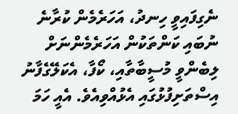ނެގިފައިވީ ހިނދު، އަހަރެމެން ކުރާނެ ނުބައި ކަންތަކުން އަހަރެމެންނަށް ލިބެންވީ މުސީބާތާއި، ކޯފާ، އެކަލޭގެފާނު އިސްތަށިފުޅުގައި އެޅުއްވިއެވެ. އެއީ ހަމަ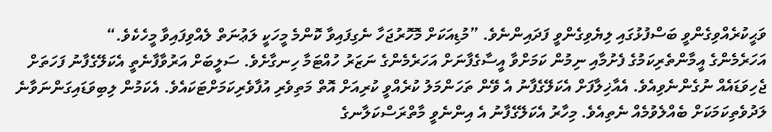ވަޙީކުރެއްވިގެންވީ ބަސްފުޅުގައި ލިޔެވިގެންވީ ފަދައިންނެވެ. ”މުޑިއަކަށް މޮހޮރުޖަހާ ނެގިފައިވާ ކޮންމެ މީހަކީ ލަޢުނަތް ލެއްވިފައިވާ މީހެކެވެ.“
އަހަރެމެންގެ އީމާންތެރިކަމުގެ ފެށުމާއި ނިމުން ކަމަށްވާ އީސާގެފާނަށް އަހަރެމެންގެ ނަޒަރު ހުއްޓަމާ ހިނގާށެވެ. ސަލީބަށް އަރުވާފާނެތީ އެކަލޭގެފާނު ފަހަތަށް ޖެހިވަޑައެއް ނުގެންނެވިއެވެ. އެއާޚިލާފަށް އެކަލޭގެފާނު އެ ވޭން ތަހަންމަލު ކުރެއްވީ ކުރިއަށް އޮތް މަތިވެރި އުފާވެރިކަމަށްޓަކައެވެ. އެކަމުން ލިބިވަޑައިގަންނަވާނެ ލަދުވެތިކަމަކަށް ބެއްލެވުމެއް ނެތިއެވެ. މިހާރު އެކަލޭގެފާނު އެ އިންނެވީ މާތްރަސްކަލާނގެ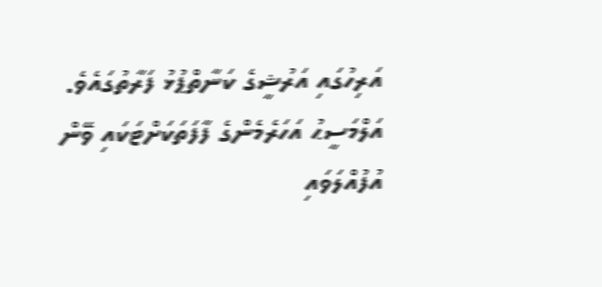އަރިހުގައި އަރުޝީގެ ކަނާތްޕުޅު ފަރާތުގައެވެ.
އަލްމަސީޙު އަހަރެމެންގެ ފާފަތަކަށްޓަކައި ވޭން އުފުއްލަވައި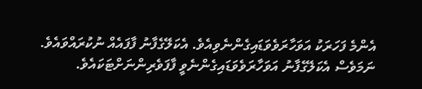އެންމެ ފަހަރަކު އަވަހާރަވެވަޑައިގެންނެވިއެވެ. އެކަލޭގެފާނު ފާފައެއް ނުކުރައްވައެވެ. ނަމަވެސް އެކަލޭގެފާނު އަވަހާރަވެވަޑައިގެންނެވީ ފާފަވެރިންނަށްޓަކައެވެ.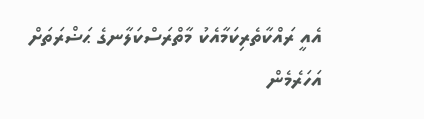އެއީ ރައްކާތެރިކަމާއެކު މާތްރަސްކަލާނގެ ޙަޟްރަތަށް އަހަރެމެން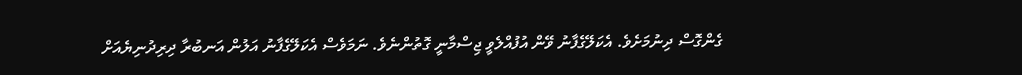ގެންގޮސް ދިނުމަށެވެ. އެކަލޭގެފާނު ވޭން އުފުއްލެވީ ޖިސްމާނީ ގޮތުންނެވެ. ނަމަވެސް އެކަލޭގެފާނު އަލުން އަނބުރާ ދިރިދުނިޔެއަށް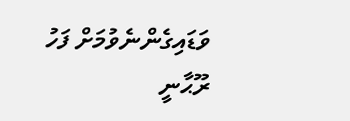ވަޑައިގެންނެވުމަށް ފަހު ރޫޙާނީ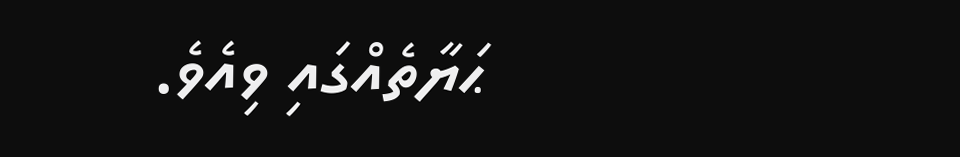ޙަޔާތެއްގައި ވިއެވެ.